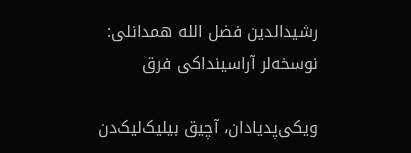رشیدالدین فضل الله همدانلی: نوسخه‌لر آراسینداکی فرق

ویکی‌پدیادان، آچیق بیلیک‌لیک‌دن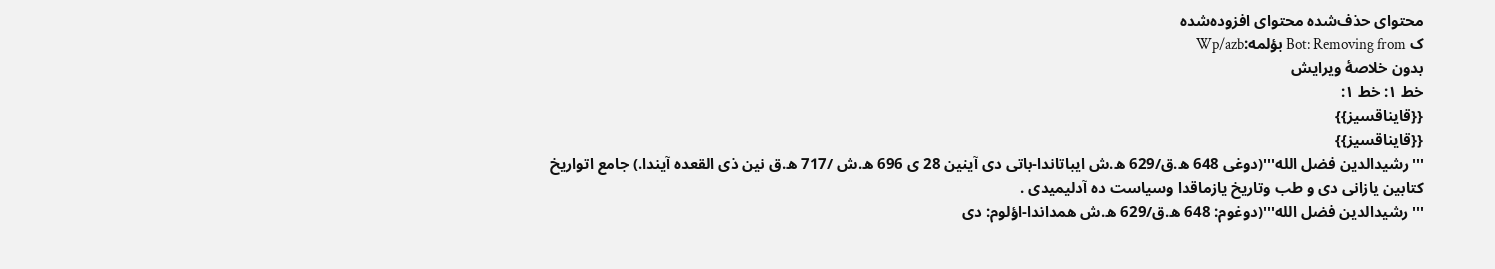محتوای حذف‌شده محتوای افزوده‌شده
ک Bot: Removing from بؤلمه:Wp/azb
بدون خلاصۀ ویرایش
خط ۱: خط ۱:
{{قایناقسیز}}
{{قایناقسیز}}
'''رشیدالدین فضل الله'''(دوغی 648 ه.ق/629 ه.ش ایباتاندا-باتی دی آینین 28 ی 696 ه.ش /717 ه.ق نین ذی القعده آیندا.) جامع اتواریخ کتابین یازانی دی و طب وتاریخ یازماقدا وسیاست ده آدلیمیدی .
'''رشیدالدین فضل الله'''(دوغوم: 648 ه.ق/629 ه.ش همداندا-اؤلوم: دی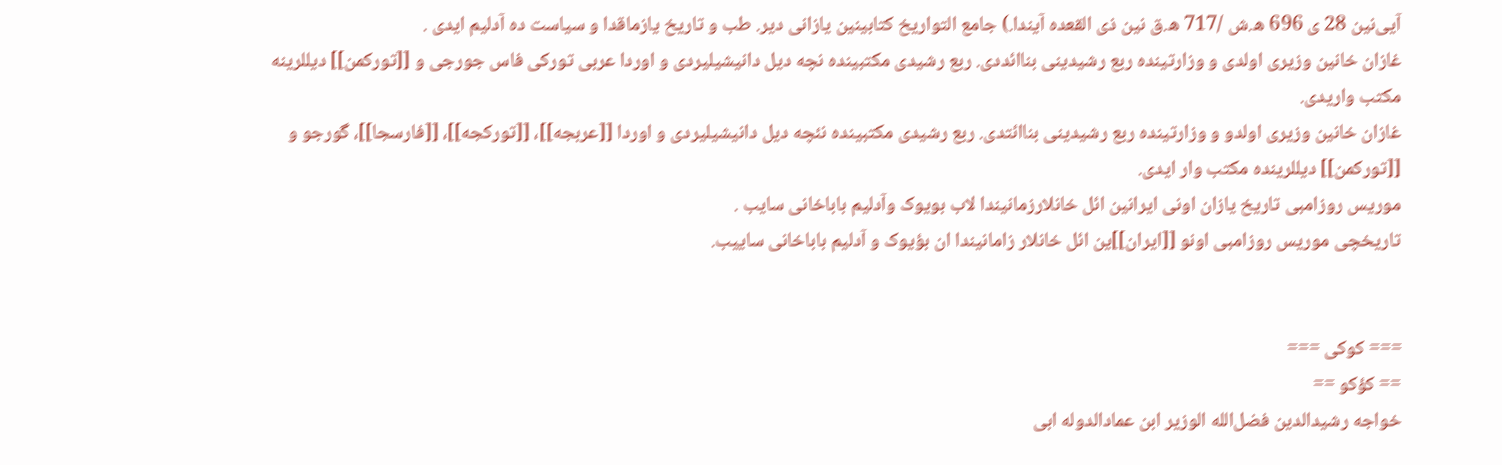آیی‌نین 28 ی 696 ه.ش /717 ه.ق نین ذی القعده آیندا.) جامع التواریخ کتابینین یازانی دیر. طب و تاریخ یازماقدا و سیاست ده آدلیم ایدی .
غازان خانین وزیری اولدی و وزارتینده ربع رشیدینی بناائددی. ربع رشیدی مکتبینده نچه دیل دانیشیلیردی و اوردا عربی تورکی فاس جورجی و [[تورکمن]] دیللرینه مکتب واریدی.
غازان خانین وزیری اولدو و وزارتینده ربع رشیدینی بناائتدی. ربع رشیدی مکتبینده نئچه دیل دانیشیلیردی و اوردا [[عربجه]]، [[تورکجه]]، [[فارسجا]]، گورجو و [[تورکمن]] دیللرینده مکتب وار ایدی.
موریس روزامبی تاریخ یازان اونی ایرانین ائل خانلارزمانیندا لاب بویوک وآدلیم باباخانی سایب .
تاریخچی موریس روزامبی اونو [[ایران]]ین ائل خانلار زامانیندا ان بؤیوک و آدلیم باباخانی ساییب.


=== کوکی ===
== کؤکو ==
خواجه رشیدالدین فضل‌الله الوزیر ابن عمادالدوله ابی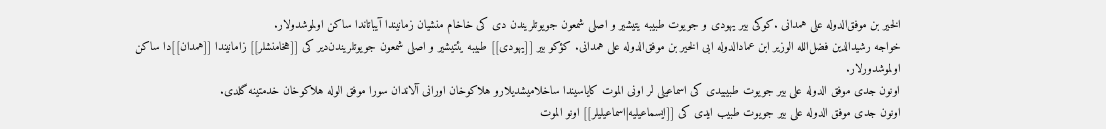الخیر بن موفق‌الدوله علی همدانی .کوکی بیر یهودی و جویوت طبیبه یتیشیر و اصلی شمعون جویوتلریندن دی کی خاخام منشیان زمانیندا آیباتاندا ساکن اولموشدولار.
خواجه رشیدالدین فضل‌الله الوزیر ابن عمادالدوله ابی الخیر بن موفق‌الدوله علی همدانی. کؤکو بیر [[یهودی]] طبیبه یئتیشیر و اصلی شمعون جویوتلریندن‌دیر کی [[هخامنشلر]] زامانیندا [[همدان]]دا ساکن اولموشدورلار.
اونون جدی موفق الدوله علی بیر جویوت طبیبیدی کی اسماعیلی لر اونی الموت کایاسیندا ساخلامیشدیلارو هلاکوخان اورانی آلاندان سورا موفق الوله هلاکوخان خدمتینه گلدی.
اونون جدی موفق الدوله علی بیر جویوت طبیب ایدی کی [[ایسماعیلیه|اسماعیلیلر]] اونو الموت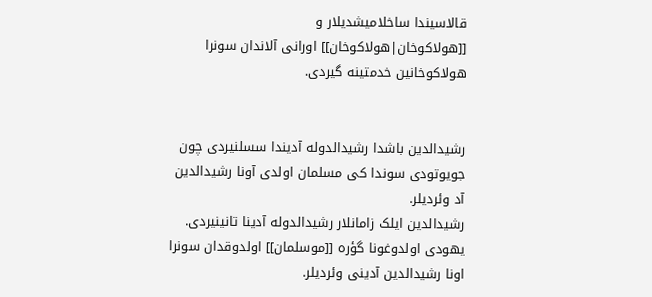قالاسیندا ساخلامیشدیلار و [[هولاکوخان|هولاکوخان]] اورانی آلاندان سونرا هولاکوخانین خدمتینه گیردی.


رشیدالدین باشدا رشیدالدوله آدیندا سسلنیردی چون جویوتودی سوندا کی مسلمان اولدی آونا رشیدالدین آد وئردیلر.
رشیدالدین ایلک زامانلار رشیدالدوله آدینا تانینیردی. یهودی اولدوغونا گؤره [[موسلمان]] اولدوقدان سونرا اونا رشیدالدین آدینی وئردیلر.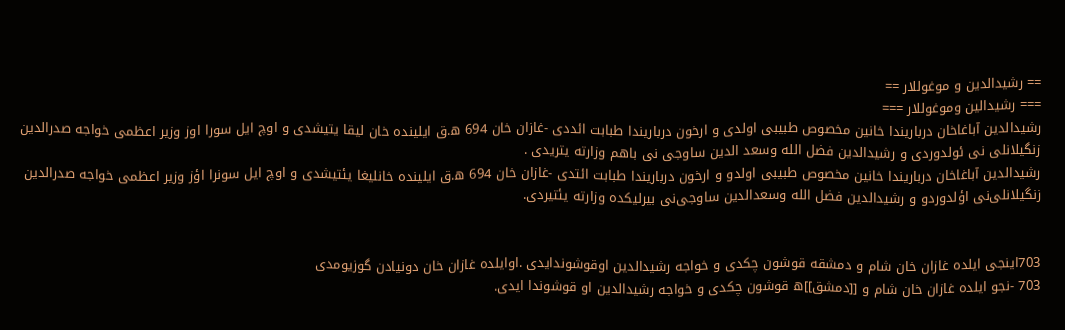== رشیدالدین و موغوللار ==
=== رشیدالین وموغوللار ===
رشیدالدین آباغاخان درباریندا خانین مخصوص طبیبی اولدی و ارخون درباریندا طبابت ائددی -غازان خان 694 ه.ق ایلینده خان لیقا یتیشدی و اوچ ایل سورا اوز وزیر اعظمی خواجه صدرالدین زنگیلانلی نی ئولدوردی و رشیدالدین فضل الله وسعد الدین ساوجی نی باهم وزارته یتریدی .
رشیدالدین آباغاخان درباریندا خانین مخصوص طبیبی اولدو و ارخون درباریندا طبابت ائتدی -غازان خان 694 ه.ق ایلینده خانلیغا یئتیشدی و اوچ ایل سونرا اؤز وزیر اعظمی خواجه صدرالدین زنگیلانلی‌نی اؤلدوردو و رشیدالدین فضل الله وسعدالدین ساوجی‌نی بیرلیکده وزارته یئتیردی.


703اینجی ایلده غازان خان شام و دمشقه قوشون چکدی و خواجه رشیدالدین اوقوشوندایدی .اوایلده غازان خان دونیادن گوزیومدی
703 -نجو ایلده غازان خان شام و [[دمشق]]ه قوشون چکدی و خواجه رشیدالدین او قوشوندا ایدی.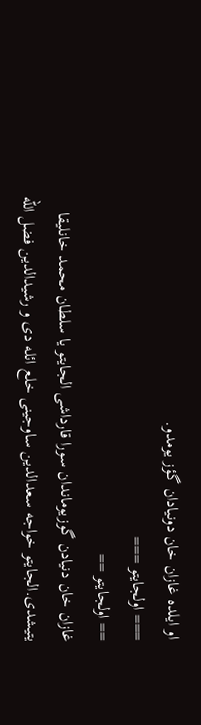او ایلده غازان خان دونیادان گؤز یومدو.
=== اولجایتو ===
== اولجایتو ==
غازان خان دنیادن گوزیوماندان سورا قارداشی الجایتو یا سلطان محمد خانلیقا یتیشدی.الجایتو خواجه سعدالدین ساوجینی خلع ائله دی و رشیدالدین فضل الله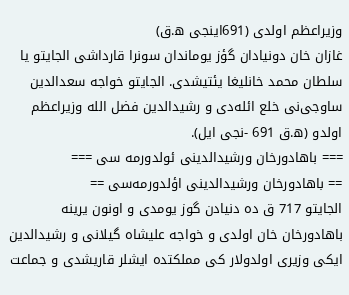وزیراعظم اولدی (691اینجی ه.ق)
غازان خان دونیادان گؤز یوماندان سونرا قارداشی الجایتو یا سلطان محمد خانلیغا یئتیشدی. الجایتو خواجه سعدالدین ساوجی‌نی خلع ائله‌دی و رشیدالدین فضل الله وزیراعظم اولدو (ه.ق 691 -نجی ایل).
=== باهادورخان ورشیدالدینی ئولدورمه سی ===
== باهادورخان ورشیدالدینی اؤلدورمه‌سی ==
الجایتو 717 ق ده دنیادن گوز یومدی و اونون یرینه باهادورخان خان اولدی و خواجه علیشاه گیلانی و رشیدالدین ایکی وزیری اولدولار کی مملکتده ایشلر قاریشدی و جماعت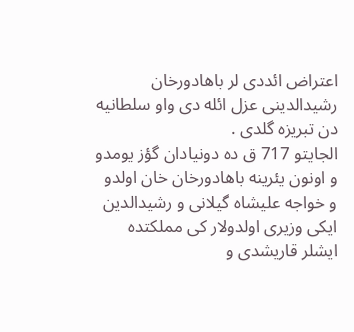اعتراض ائددی لر باهادورخان رشیدالدینی عزل ائله دی واو سلطانیه دن تبریزه گلدی .
الجایتو 717 ق ده دونیادان گؤز یومدو و اونون یئرینه باهادورخان خان اولدو و خواجه علیشاه گیلانی و رشیدالدین ایکی وزیری اولدولار کی مملکتده ایشلر قاریشدی و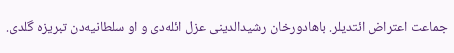جماعت اعتراض ائتدیلر. باهادورخان رشیدالدینی عزل ائله‌دی و او سلطانیه‌دن تبریزه گلدی.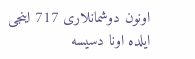اونون دوشمانلاری 717 اینجی ایلده اونا دسیسه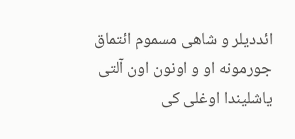ائددیلر و شاهی مسموم ائتماق جورمونه او و اونون اون آلتی یاشلیندا اوغلی کی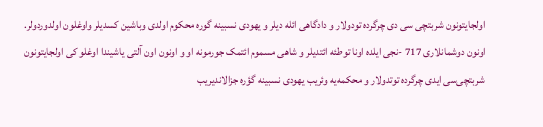اولجایتونون شربتچی سی دی چرگرده تودولار و دادگاهی ائله دیلر و یهودی نسبینه گوره محکوم اولدی وباشین کسدیلر واوغلون اولدوردولر.
اونون دوشمانلاری 717 -نجی ایلده اونا توطئه ائتدیلر و شاهی مسموم ائتمک جورمونه او و اونون اون آلتی یاشیندا اوغلو کی اولجایتونون شربتچی‌سی ایدی چرگرده توتدولار و محکمه‌یه وئریب یهودی نسبینه گؤره جزالاندیریب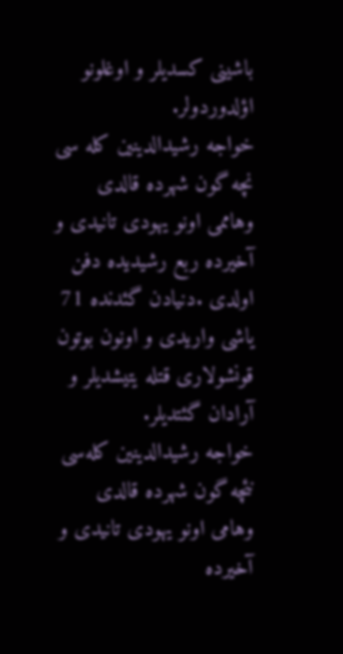باشینی کسدیلر و اوغلونو اؤلدوردولر.
خواجه رشیدالدینین کله سی نچه گون شهرده قالدی وهاممی اونو یهودی تانیدی و آخیرده ربع رشیدیده دفن اولدی .دنیادن گئدنده 71 یاشی واریدی و اونون بوتون قونشولاری قتله یتیشدیلر و آرادان گئتدیلر.
خواجه رشیدالدینین کله‌سی نئچه گون شهرده قالدی وهامی اونو یهودی تانیدی و آخیرده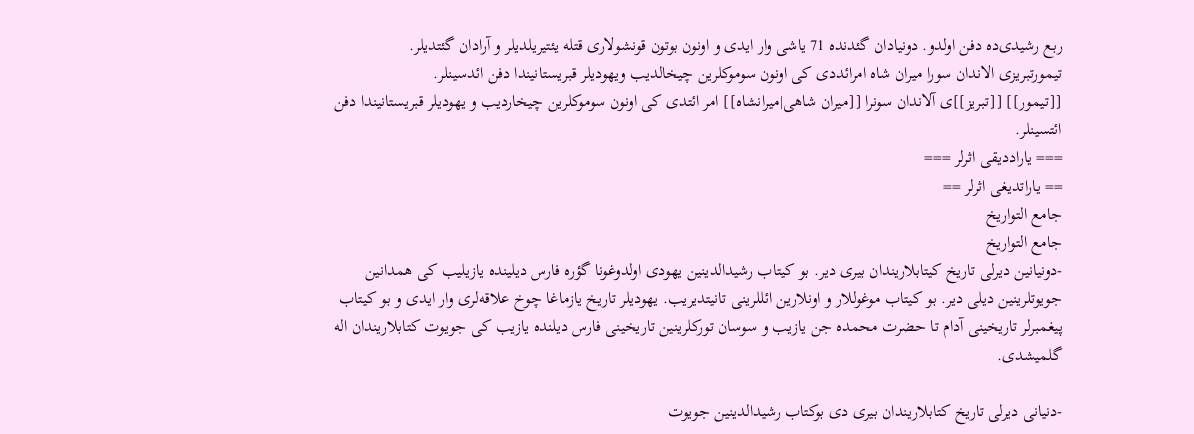ربع رشیدی‌ده دفن اولدو. دونیادان گئدنده 71 یاشی وار ایدی و اونون بوتون قونشولاری قتله یئتیریلدیلر و آرادان گئتدیلر.
تیمورتبریزی الاندان سورا میران شاه امرائددی کی اونون سوموکلرین چیخالدیب ویهودیلر قبریستانیندا دفن ائدسینلر.
[[تیمور]] [[تبریز]]ی آلاندان سونرا [[میران شاهی|میرانشاه]] امر ائتدی کی اونون سوموکلرین چیخاردیب و یهودیلر قبریستانیندا دفن ائتسینلر.
=== یاراددیقی اثرلر ===
== یاراتدیغی اثرلر ==
جامع التواریخ
جامع التواریخ
-دونیانین دیرلی تاریخ کیتابلاریندان بیری دیر. بو کیتاب رشیدالدینین یهودی اولدوغونا گؤره فارس دیلینده یازیلیب کی همدانین جویوتلرینین دیلی دیر. بو کیتاب موغوللار و اونلارین ائللرینی تانیتدیریب. یهودیلر تاریخ یازماغا چوخ علاقه‌لری وار ایدی و بو کیتاب پیغمبرلر تاریخینی آدام تا حضرت محمده جن یازیب و سوسان تورکلرینین تاریخینی فارس دیلنده یازیب کی جویوت کتابلاریندان اله گلمیشدی.

-دنیانی دیرلی تاریخ کتابلاریندان بیری دی بوکتاب رشیدالدینین جویوت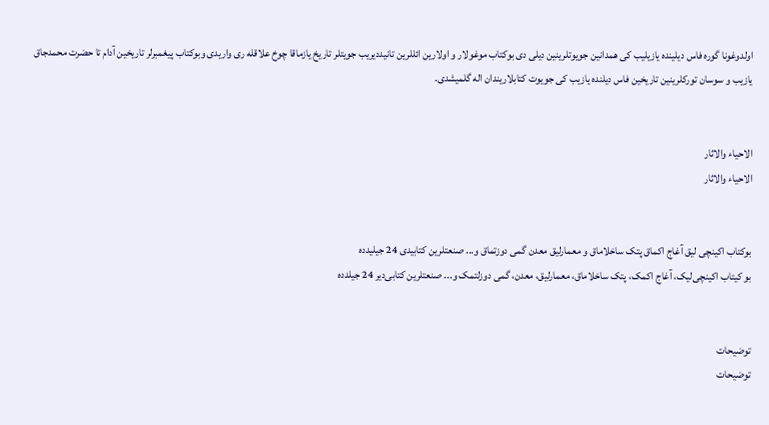اولدوغونا گوره فاس دیلینده یازیلیب کی همدانین جویوتلرینین دیلی دی بوکتاب موغولار و اولارین ائللرین تانیددیریب جویتلر تاریخ یازماقا چوخ علاقله ری واریدی وبوکتاب پیغمبرلر تاریخین آدام تا حضرت محمدجاق یازیب و سوسان تورکلرینین تاریخین فاس دیلنده یازیب کی جویوت کتابلاریندان اله گلمیشدی.


الاحیاء والاثار
الاحیاء والاثار


بوکتاب اکینچی لیق آغاج اکماق پتک ساخلاماق و معمارلیق معدن گمی دوزتماق و... صنعتلرین کتابیدی 24 جیلیدده
بو کیتاب اکینچی‌لیک، آغاج اکمک، پتک ساخلاماق، معمارلیق، معدن، گمی دوزلتمک و... صنعتلرین کتابی‌دیر 24 جیلدده


توضیحات
توضیحات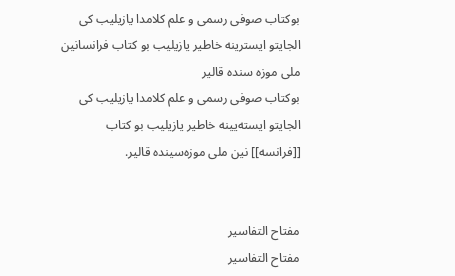بوکتاب صوفی رسمی و علم کلامدا یازیلیب کی الجایتو ایسترینه خاطیر یازیلیب بو کتاب فرانسانین ملی موزه سنده قالیر
بوکتاب صوفی رسمی و علم کلامدا یازیلیب کی الجایتو ایسته‌یینه خاطیر یازیلیب بو کتاب [[فرانسه]] نین ملی موزه‌سینده قالیر.


مفتاح التفاسیر
مفتاح التفاسیر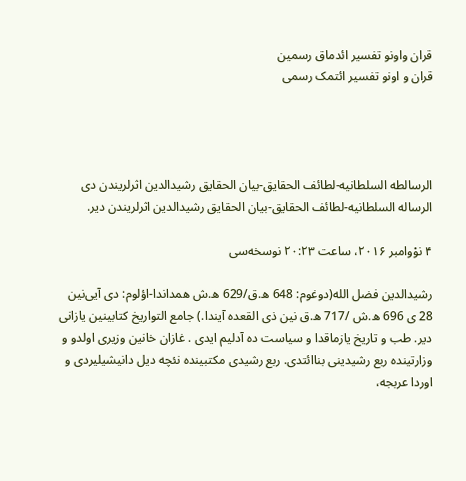قران واونو تفسیر ائدماق رسمین
قران و اونو تفسیر ائتمک رسمی




الرسالطه السلطانیه-لطائف الحقایق-بیان الحقایق رشیدالدین اثرلریندن دی
الرساله السلطانیه-لطائف الحقایق-بیان الحقایق رشیدالدین اثرلریندن دیر.

۴ نوْوامبر ۲۰۱۶، ساعت ۲۰:۲۳ نوسخه‌سی

رشیدالدین فضل الله(دوغوم: 648 ه.ق/629 ه.ش همداندا-اؤلوم: دی آیی‌نین 28 ی 696 ه.ش /717 ه.ق نین ذی القعده آیندا.) جامع التواریخ کتابینین یازانی دیر. طب و تاریخ یازماقدا و سیاست ده آدلیم ایدی . غازان خانین وزیری اولدو و وزارتینده ربع رشیدینی بناائتدی. ربع رشیدی مکتبینده نئچه دیل دانیشیلیردی و اوردا عربجه،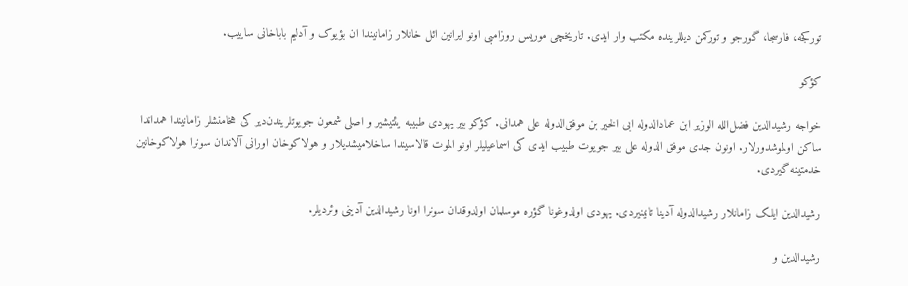تورکجه، فارسجا، گورجو و تورکمن دیللرینده مکتب وار ایدی. تاریخچی موریس روزامبی اونو ایرانین ائل خانلار زامانیندا ان بؤیوک و آدلیم باباخانی ساییب.

کؤکو

خواجه رشیدالدین فضل‌الله الوزیر ابن عمادالدوله ابی الخیر بن موفق‌الدوله علی همدانی. کؤکو بیر یهودی طبیبه یئتیشیر و اصلی شمعون جویوتلریندن‌دیر کی هخامنشلر زامانیندا همداندا ساکن اولموشدورلار. اونون جدی موفق الدوله علی بیر جویوت طبیب ایدی کی اسماعیلیلر اونو الموت قالاسیندا ساخلامیشدیلار و هولاکوخان اورانی آلاندان سونرا هولاکوخانین خدمتینه گیردی.

رشیدالدین ایلک زامانلار رشیدالدوله آدینا تانینیردی. یهودی اولدوغونا گؤره موسلمان اولدوقدان سونرا اونا رشیدالدین آدینی وئردیلر.

رشیدالدین و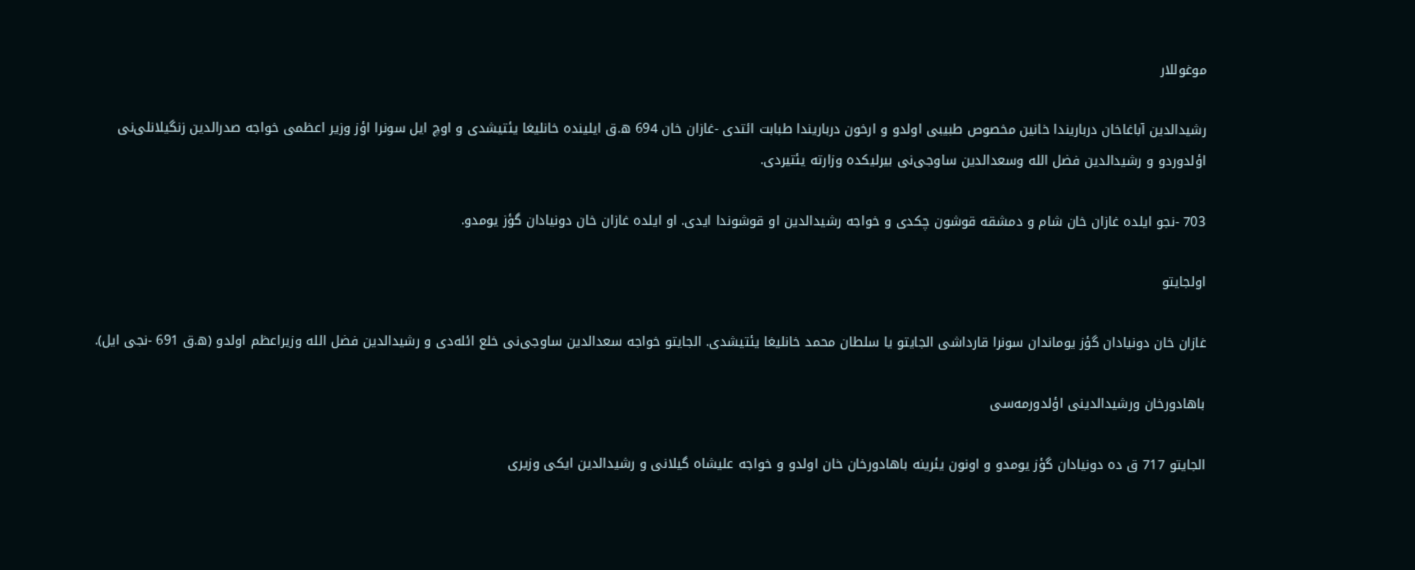موغوللار

رشیدالدین آباغاخان درباریندا خانین مخصوص طبیبی اولدو و ارخون درباریندا طبابت ائتدی -غازان خان 694 ه.ق ایلینده خانلیغا یئتیشدی و اوچ ایل سونرا اؤز وزیر اعظمی خواجه صدرالدین زنگیلانلی‌نی اؤلدوردو و رشیدالدین فضل الله وسعدالدین ساوجی‌نی بیرلیکده وزارته یئتیردی.

703 -نجو ایلده غازان خان شام و دمشقه قوشون چکدی و خواجه رشیدالدین او قوشوندا ایدی. او ایلده غازان خان دونیادان گؤز یومدو.

اولجایتو

غازان خان دونیادان گؤز یوماندان سونرا قارداشی الجایتو یا سلطان محمد خانلیغا یئتیشدی. الجایتو خواجه سعدالدین ساوجی‌نی خلع ائله‌دی و رشیدالدین فضل الله وزیراعظم اولدو (ه.ق 691 -نجی ایل).

باهادورخان ورشیدالدینی اؤلدورمه‌سی

الجایتو 717 ق ده دونیادان گؤز یومدو و اونون یئرینه باهادورخان خان اولدو و خواجه علیشاه گیلانی و رشیدالدین ایکی وزیری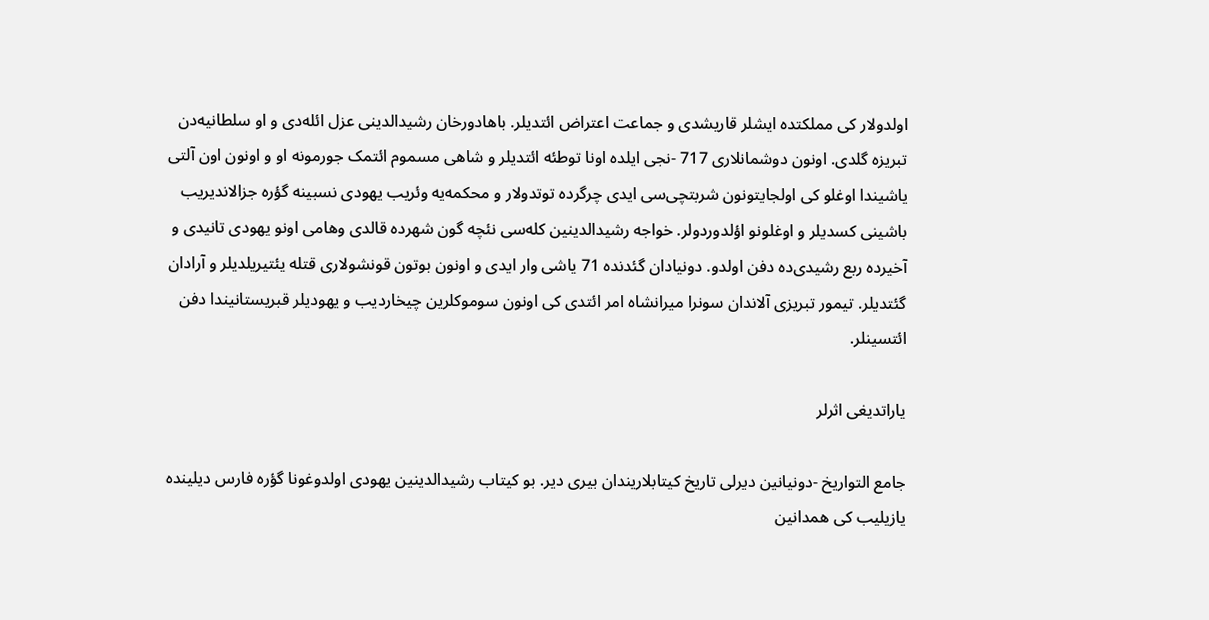اولدولار کی مملکتده ایشلر قاریشدی و جماعت اعتراض ائتدیلر. باهادورخان رشیدالدینی عزل ائله‌دی و او سلطانیه‌دن تبریزه گلدی. اونون دوشمانلاری 717 -نجی ایلده اونا توطئه ائتدیلر و شاهی مسموم ائتمک جورمونه او و اونون اون آلتی یاشیندا اوغلو کی اولجایتونون شربتچی‌سی ایدی چرگرده توتدولار و محکمه‌یه وئریب یهودی نسبینه گؤره جزالاندیریب باشینی کسدیلر و اوغلونو اؤلدوردولر. خواجه رشیدالدینین کله‌سی نئچه گون شهرده قالدی وهامی اونو یهودی تانیدی و آخیرده ربع رشیدی‌ده دفن اولدو. دونیادان گئدنده 71 یاشی وار ایدی و اونون بوتون قونشولاری قتله یئتیریلدیلر و آرادان گئتدیلر. تیمور تبریزی آلاندان سونرا میرانشاه امر ائتدی کی اونون سوموکلرین چیخاردیب و یهودیلر قبریستانیندا دفن ائتسینلر.

یاراتدیغی اثرلر

جامع التواریخ -دونیانین دیرلی تاریخ کیتابلاریندان بیری دیر. بو کیتاب رشیدالدینین یهودی اولدوغونا گؤره فارس دیلینده یازیلیب کی همدانین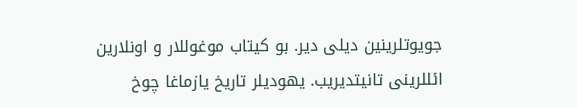جویوتلرینین دیلی دیر. بو کیتاب موغوللار و اونلارین ائللرینی تانیتدیریب. یهودیلر تاریخ یازماغا چوخ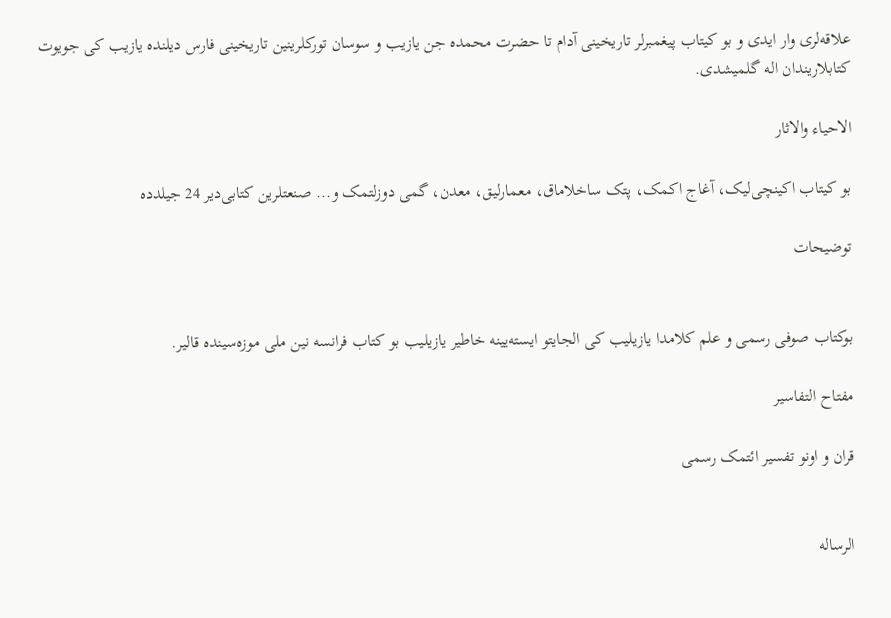علاقه‌لری وار ایدی و بو کیتاب پیغمبرلر تاریخینی آدام تا حضرت محمده جن یازیب و سوسان تورکلرینین تاریخینی فارس دیلنده یازیب کی جویوت کتابلاریندان اله گلمیشدی.

الاحیاء والاثار

بو کیتاب اکینچی‌لیک، آغاج اکمک، پتک ساخلاماق، معمارلیق، معدن، گمی دوزلتمک و... صنعتلرین کتابی‌دیر 24 جیلدده

توضیحات


بوکتاب صوفی رسمی و علم کلامدا یازیلیب کی الجایتو ایسته‌یینه خاطیر یازیلیب بو کتاب فرانسه نین ملی موزه‌سینده قالیر.

مفتاح التفاسیر

قران و اونو تفسیر ائتمک رسمی


الرساله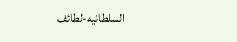السلطانیه-لطائف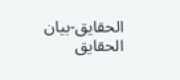الحقایق-بیان الحقایق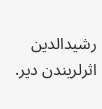رشیدالدین اثرلریندن دیر.